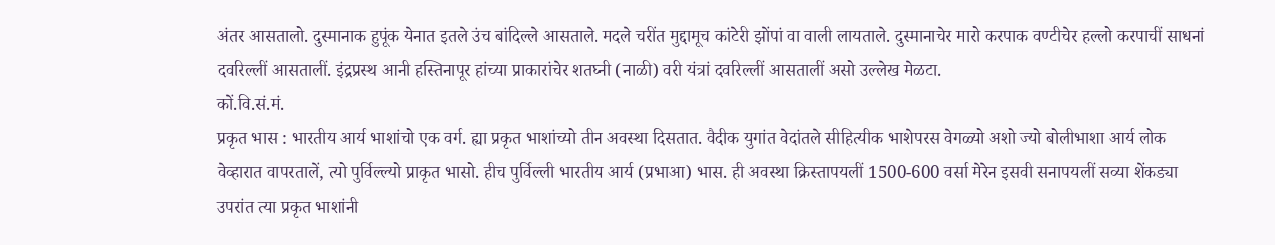अंतर आसतालो. दुस्मानाक हुपूंक येनात इतले उंच बांदिल्ले आसताले. मदले चरींत मुद्दामूच कांटेरी झोंपां वा वाली लायताले. दुस्मानाचेर मारो करपाक वण्टीचेर हल्लो करपाचीं साधनां दवरिल्लीं आसतालीं. इंद्रप्रस्थ आनी हस्तिनापूर हांच्या प्राकारांचेर शतघ्नी (नाळी) वरी यंत्रां दवरिल्लीं आसतालीं असो उल्लेख मेळटा.
कों.वि.सं.मं.
प्रकृत भास : भारतीय आर्य भाशांचो एक वर्ग. ह्या प्रकृत भाशांच्यो तीन अवस्था दिसतात. वैदीक युगांत वेदांतले सीहित्यीक भाशेपरस वेगळ्यो अशो ज्यो बोलीभाशा आर्य लोक वेव्हारात वापरतालें, त्यो पुर्विल्ल्यो प्राकृत भासो. हीच पुर्विल्ली भारतीय आर्य (प्रभाआ) भास. ही अवस्था क्रिस्तापयलीं 1500-600 वर्सा मेरेन इसवी सनापयलीं सव्या शेंकड्या उपरांत त्या प्रकृत भाशांनी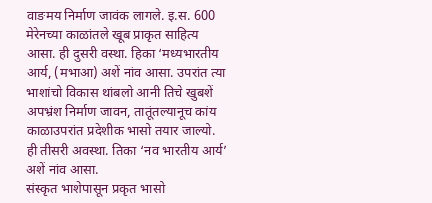वाङमय निर्माण जावंक लागले. इ.स. 600 मेरेनच्या काळांतले खूब प्राकृत साहित्य आसा. ही दुसरी वस्था. हिका ‘मध्यभारतीय आर्य, (मभाआ) अशें नांव आसा. उपरांत त्या भाशांचो विकास थांबलो आनी तिचे खुबशें अपभ्रंश निर्माण जावन, तातूंतल्यानूच कांय काळाउपरांत प्रदेशीक भासो तयार जाल्यो. ही तीसरी अवस्था. तिका ‘नव भारतीय आर्य’ अशें नांव आसा.
संस्कृत भाशेपासून प्रकृत भासो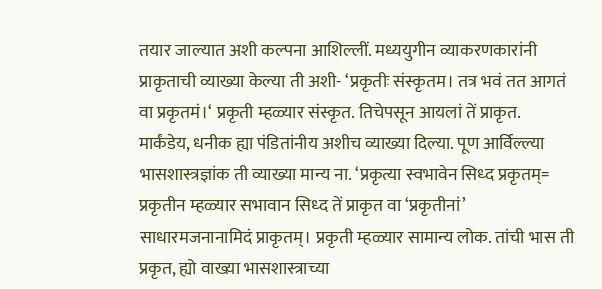तयार जाल्यात अशी कल्पना आशिल्लीं. मध्ययुगीन व्याकरणकारांनी प्राकृताची व्याख्या केल्या ती अशी- ‘प्रकृतीः संस्कृतम। तत्र भवं तत आगतं वा प्रकृतमं।‘ प्रकृती म्हळ्यार संस्कृत. तिचेपसून आयलां तें प्राकृत. मार्कंडेय, धनीक ह्या पंडितांनीय अशीच व्याख्या दिल्या. पूण आर्विल्ल्या भासशास्त्रज्ञांक ती व्याख्या मान्य ना. ‘प्रकृत्या स्वभावेन सिध्द प्रकृतम्= प्रकृतीन म्हळ्यार सभावान सिध्द तें प्राकृत वा ‘प्रकृतीनां’ साधारमजनानामिदं प्राकृतम्। प्रकृती म्हळ्यार सामान्य लोक. तांची भास ती प्रकृत, ह्यो वाख्य़ा भासशास्त्राच्या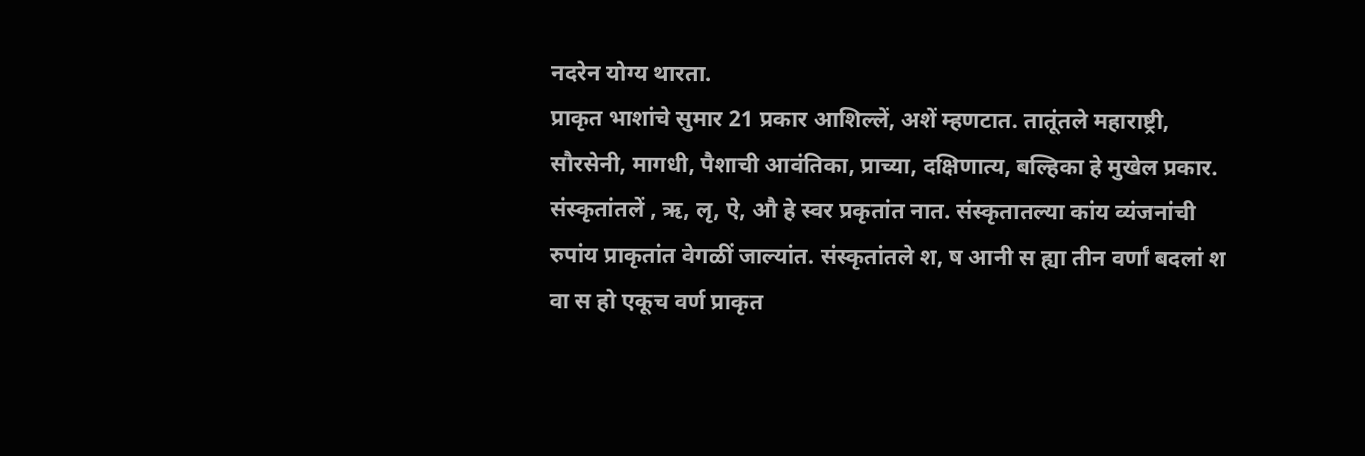नदरेन योग्य थारता.
प्राकृत भाशांचे सुमार 21 प्रकार आशिल्लें, अशें म्हणटात. तातूंतले महाराष्ट्री, सौरसेनी, मागधी, पैशाची आवंतिका, प्राच्या, दक्षिणात्य, बल्हिका हे मुखेल प्रकार.
संस्कृतांतलें , ऋ, लृ, ऐ, औ हे स्वर प्रकृतांत नात. संस्कृतातल्या कांय व्यंजनांची रुपांय प्राकृतांत वेगळीं जाल्यांत. संस्कृतांतले श, ष आनी स ह्या तीन वर्णां बदलां श वा स हो एकूच वर्ण प्राकृत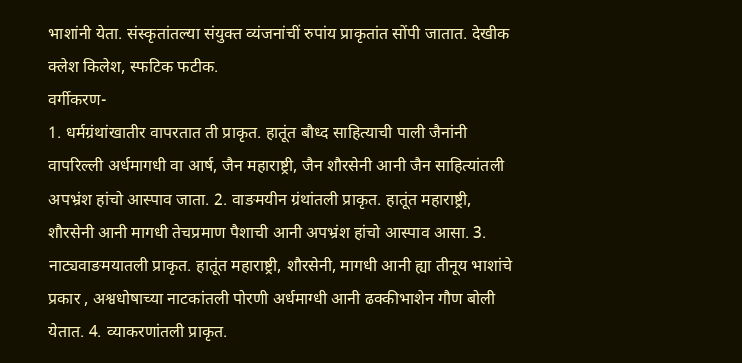भाशांनी येता. संस्कृतांतल्या संयुक्त व्यंजनांचीं रुपांय प्राकृतांत सोंपी जातात. देखीक क्लेश किलेश, स्फटिक फटीक.
वर्गीकरण-
1. धर्मग्रंथांखातीर वापरतात ती प्राकृत. हातूंत बौध्द साहित्याची पाली जैनांनी वापरिल्ली अर्धमागधी वा आर्ष, जैन महाराष्ट्री, जैन शौरसेनी आनी जैन साहित्यांतली अपभ्रंश हांचो आस्पाव जाता. 2. वाङमयीन ग्रंथांतली प्राकृत. हातूंत महाराष्ट्री, शौरसेनी आनी मागधी तेचप्रमाण पैशाची आनी अपभ्रंश हांचो आस्पाव आसा. 3. नाट्यवाङमयातली प्राकृत. हातूंत महाराष्ट्री, शौरसेनी, मागधी आनी ह्या तीनूय भाशांचे प्रकार , अश्वधोषाच्या नाटकांतली पोरणी अर्धमाग्धी आनी ढक्कीभाशेन गौण बोली येतात. 4. व्याकरणांतली प्राकृत.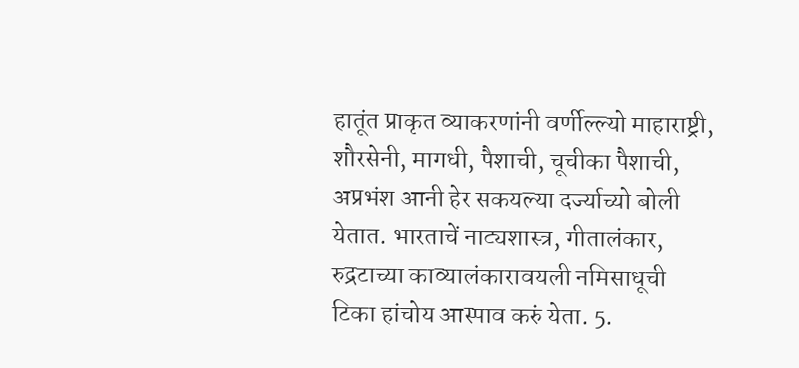हातूंत प्राकृत व्याकरणांनी वर्णील्ल्यो माहाराष्ट्री, शौरसेनी, मागधी, पैशाची, चूचीका पैशाची, अप्रभंश आनी हेर सकयल्या दर्ज्याच्यो बोली येतात. भारताचें नाट्यशास्त्र, गीतालंकार, रुद्रटाच्या काव्यालंकारावयली नमिसाधूची टिका हांचोय आस्पाव करुं येता. 5.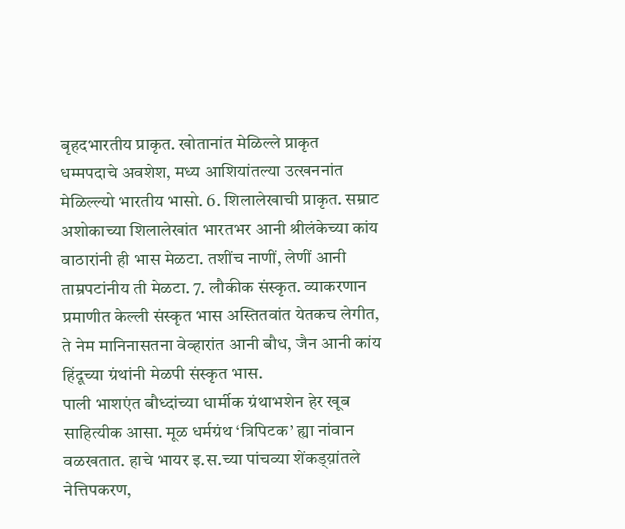बृहदभारतीय प्राकृत. खोतानांत मेळिल्ले प्राकृत धम्मपदाचे अवशेश, मध्य आशियांतल्या उत्खननांत मेळिल्ल्यो भारतीय भासो. 6. शिलालेखाची प्राकृत. सम्राट अशोकाच्या शिलालेखांत भारतभर आनी श्रीलंकेच्या कांय वाठारांनी ही भास मेळटा. तशींच नाणीं, लेणीं आनी ताम्रपटांनीय ती मेळटा. 7. लौकीक संस्कृत. व्याकरणान प्रमाणीत केल्ली संस्कृत भास अस्तितवांत येतकच लेगीत, ते नेम मानिनासतना वेव्हारांत आनी बौध, जैन आनी कांय हिंदूच्या ग्रंथांनी मेळपी संस्कृत भास.
पाली भाशएंत बौध्दांच्या धार्मीक ग्रंथाभशेन हेर खूब साहित्यीक आसा. मूळ धर्मग्रंथ ‘त्रिपिटक’ ह्या नांवान वळखतात. हाचे भायर इ.स.च्या पांचव्या शेंकड्य़ांतले नेत्तिपकरण,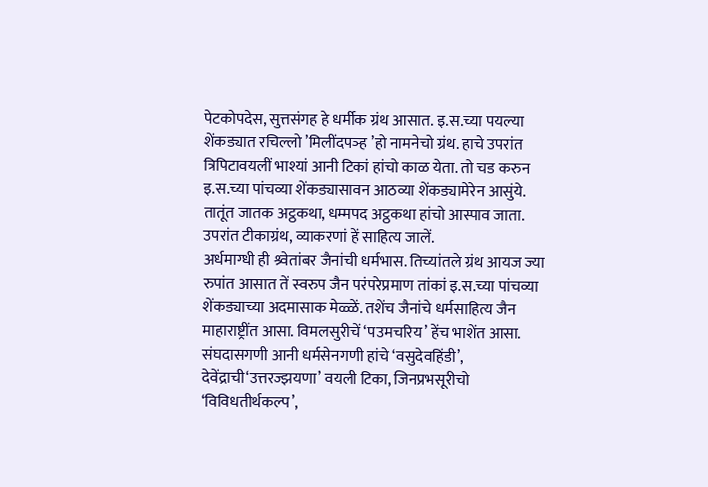पेटकोपदेस, सुत्तसंगह हे धर्मीक ग्रंथ आसात. इ.स.च्या पयल्या शेंकड्यात रचिल्लो ’मिलींदपञ्ह ’हो नामनेचो ग्रंथ. हाचे उपरांत त्रिपिटावयलीं भाश्यां आनी टिकां हांचो काळ येता. तो चड करुन इ.स.च्या पांचव्या शेंकड्यासावन आठव्या शेंकड्यामेरेन आसुंये. तातूंत जातक अट्ठकथा, धम्मपद अट्ठकथा हांचो आस्पाव जाता. उपरांत टीकाग्रंथ, व्याकरणां हें साहित्य जालें.
अर्धमाग्धी ही श्र्वेतांबर जैनांची धर्मभास. तिच्यांतले ग्रंथ आयज ज्या रुपांत आसात तें स्वरुप जैन परंपरेप्रमाण तांकां इ.स.च्या पांचव्या शेंकड्याच्या अदमासाक मेळ्ळें. तशेंच जैनांचे धर्मसाहित्य जैन माहाराष्ट्रींत आसा. विमलसुरीचें ‘पउमचरिय’ हेंच भाशेंत आसा. संघदासगणी आनी धर्मसेनगणी हांचे ‘वसुदेवहिंडी’, देवेंद्राची‘उत्तरज्झयणा’ वयली टिका, जिनप्रभसूरीचो ‘विविधतीर्थकल्प’,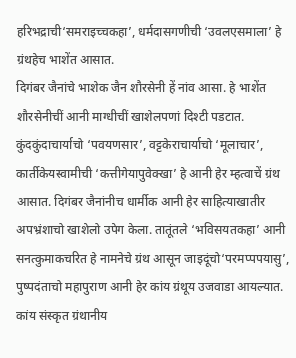हरिभद्राची‘समराइच्चकहा’, धर्मदासगणीची ‘उवलएसमाला’ हे ग्रंथहेच भाशेंत आसात.
दिगंबर जैनांचे भाशेक जैन शौरसेनी हें नांव आसा. हे भाशेंत शौरसेनीचीं आनी माग्धीचीं खाशेलपणां दिश्टी पडटात. कुंदकुंदाचार्याचो ‘पवयणसार’, वट्टकेराचार्याचो ‘मूलाचार’, कार्तीकेयस्वामीची ‘कत्तीगेयापुवेक्खा’ हे आनी हेर म्हत्वाचें ग्रंथ आसात. दिगंबर जैनांनीच धार्मीक आनी हेर साहित्याखातीर अपभ्रंशाचो खाशेलो उपेग केला. तातूंतले ‘भविसयतकहा’ आनी सनत्कुमाकचरित हे नामनेचे ग्रंथ आसून जाइदूंचो‘परमप्पपयासु’, पुष्पदंताचो महापुराण आनी हेर कांय ग्रंथूय उजवाडा आयल्यात. कांय संस्कृत ग्रंथानीय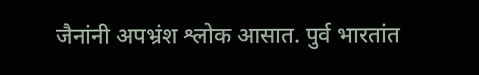जैनांनी अपभ्रंश श्लोक आसात. पुर्व भारतांत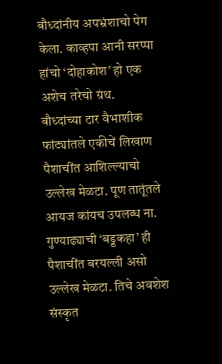बौध्दांनीय अपभ्रंशाचो पेग केला. काव्हपा आनी सरप्पा हांचो ‘दोहाकोश’ हो एक अशेच तरेचो ग्रंथ.
बौध्दांच्या टार वैभाशीक फांट्यांतले एकीचें लिखाण पैशाचींत आशिल्ल्याचो उल्लेख मेळटा. पूण तातूंतले आयज कांयच उपलब्ध ना. गुण्याढ्याची ‘बड्डकहा’ ही पैशाचींत बरयल्ली असो उल्लेख मेळटा. तिचे अवशेश संस्कृत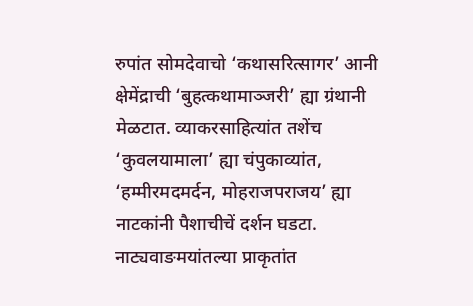रुपांत सोमदेवाचो ‘कथासरित्सागर’ आनी क्षेमेंद्राची ‘बुहत्कथामाञ्जरी’ ह्या ग्रंथानी मेळटात. व्याकरसाहित्यांत तशेंच ‘कुवलयामाला’ ह्या चंपुकाव्यांत, ‘हम्मीरमदमर्दन, मोहराजपराजय’ ह्या नाटकांनी पैशाचीचें दर्शन घडटा.
नाट्यवाङमयांतल्या प्राकृतांत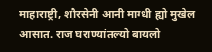माहाराष्ट्री, शौरसेनी आनी माग्धी ह्यो मुखेल आसात. राज घराण्यांतल्यो बायलो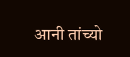आनी तांच्यो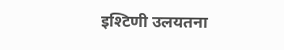इश्टिणी उलयतना